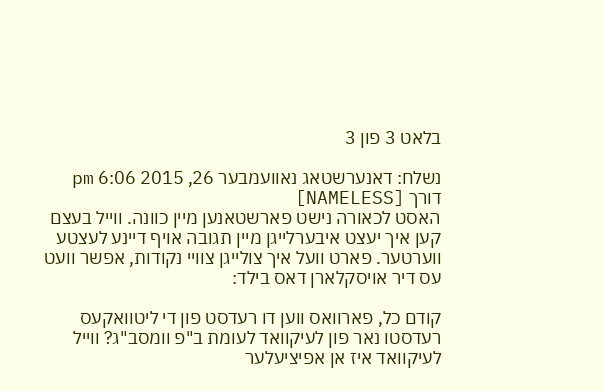בלאט 3 פון 3

נשלח: דאנערשטאג נאוועמבער 26, 2015 6:06 pm
דורך [NAMELESS]
האסט לכאורה נישט פארשטאנען מיין כוונה. ווייל בעצם קען איך יעצט איבערלייגן מיין תגובה אויף דיינע לעצטע ווערטער. פארט וועל איך צולייגן צוויי נקודות, אפשר וועט עס דיר אויסקלארן דאס בילד:

קודם כל, פארוואס ווען דו רעדסט פון די ליטוואקעס רעדסטו נאר פון לעיקוואד לעומת ב"פ וומסב"ג? ווייל לעיקוואד איז אן אפיציעלער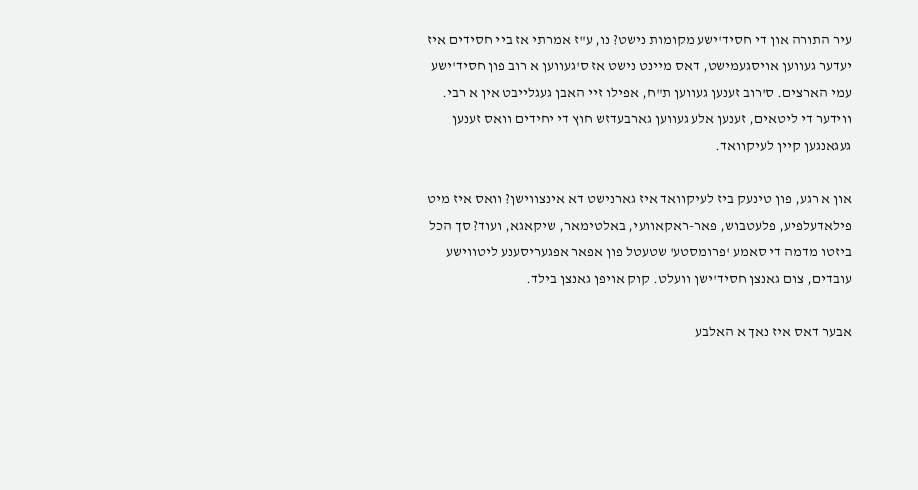עיר התורה און די חסיד'ישע מקומות נישט? נו, ע"ז אמרתי אז ביי חסידים איז יעדער געווען אויסגעמישט, דאס מיינט נישט אז ס'געווען א רוב פון חסיד'ישע עמי הארצים. ס'רוב זענען געווען ת"ח, אפילו זיי האבן געגלייבט אין א רבי. ווידער די ליטאים, זענען אלע געווען גארבעדזש חוץ די יחידים וואס זענען געגאנגען קיין לעיקוואד.

און א רגע, פון טינעק ביז לעיקוואד איז גארנישט דא אינצווישן? וואס איז מיט פילאדעלפיע, פלעטבוש, פאר-ראקאוועי, באלטימאר, שיקאגא, ועוד? סך הכל ביזטו מדמה די סאמע 'פרומסטע' שטעטל פון אפאר אפגעריסענע ליטווישע עובדים, צום גאנצן חסיד'ישן וועלט. קוק אויפן גאנצן בילד.

אבער דאס איז נאך א האלבע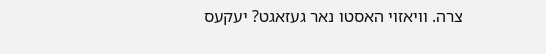צרה. וויאזוי האסטו נאר געזאגט? יעקעס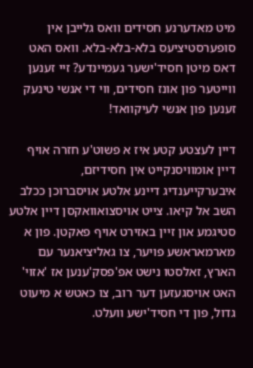מיט מאדערנע חסידים וואס גלייבן אין סופערסטיציעס בלא-בלא-בלא. וואס האט דאס מיטן חסיד'ישער געמיינדע? זיי זענען ווייטער פון אונז חסידים, ווי די אנשי טינעק זענען פון אנשי לעיקוואד!

דיין לעצטע קטע איז א פשוט'ע חזרה אויף דיין אומוויסנקייט אין חסידיזם, איבערקייענדיג דיינע אלטע אויסברוכן ככלב השב אל קיאו. צייט אויסצואוואקסן דיין אלטע סטיגמע און זיין באזירט אויף פאקטן. פון א מארמאראשע פויער, צו גאליציאנער עם הארץ, זאלסטו נישט אפ'פסק'ענען אז 'אזוי' האט אויסגעזען דער רוב, צו כאטש א מיעוט גדול, פון די חסיד'ישע וועלט.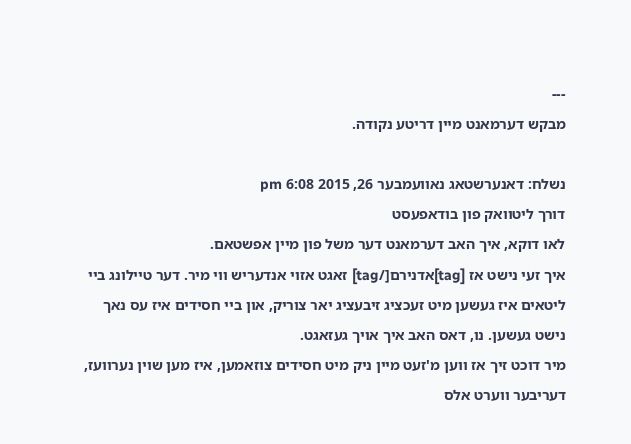---
מבקש דערמאנט מיין דריטע נקודה.

נשלח: דאנערשטאג נאוועמבער 26, 2015 6:08 pm
דורך ליטוואק פון בודאפעסט
לאו דוקא, איך האב דערמאנט דער משל פון מיין אפשטאם.
איך זעי נישט אז [tag]אדנירם[/tag] זאגט אזוי אנדעריש ווי מיר. דער טיילונג ביי ליטאים איז געשען מיט זעכציג זיבעציג יאר צוריק, און ביי חסידים איז עס נאך נישט געשען. נו, דאס האב איך אויך געזאגט.
מיר דוכט זיך אז ווען מ'זעט מיין ניק מיט חסידים צוזאמען, איז מען שוין נערוועז, דעריבער ווערט אלס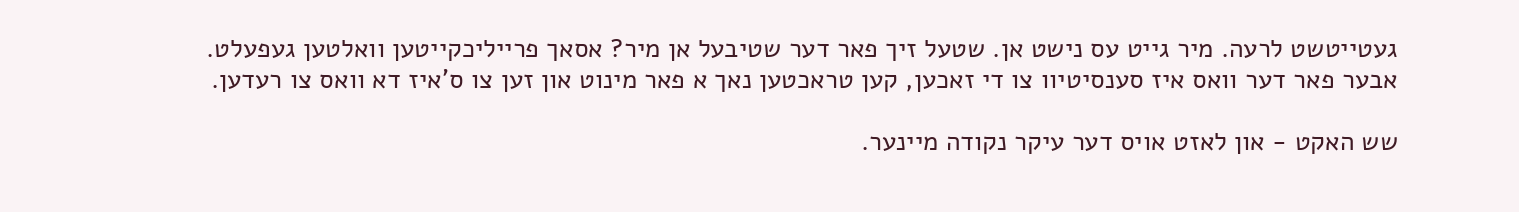געטייטשט לרעה. מיר גייט עס נישט אן. שטעל זיך פאר דער שטיבעל אן מיר? אסאך פרייליכקייטען וואלטען געפעלט. אבער פאר דער וואס איז סענסיטיוו צו די זאכען, קען טראכטען נאך א פאר מינוט און זען צו ס'איז דא וואס צו רעדען.

שש האקט - און לאזט אויס דער עיקר נקודה מיינער.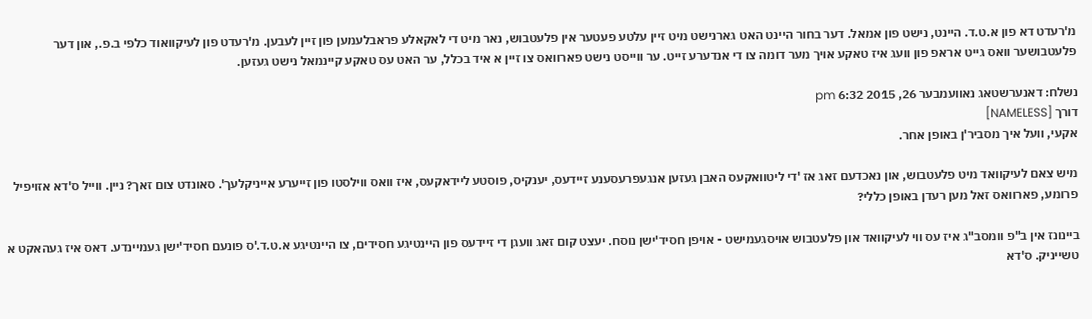מ'רעדט דא פון א.ט.ד. היינט, נישט פון אמאל. דער בחור היינט האט גארנישט מיט זיין עלטע פעטער אין פלעטבוש, נאר מיט די לאקאלע פראבלעמען פון זיין לעבען. מ'רעדט פון לעיקוואוד כלפי ב.פ., און דער פלעטבושער וואס גייט אראפ פון וועג איז טאקע אויך מער דומה צו די אנדערע זייט. ער ווייסט נישט פארוואס צו זיין א איד בכלל, ער האט עס טאקע קיינמאל נישט געזען.

נשלח: דאנערשטאג נאוועמבער 26, 2015 6:32 pm
דורך [NAMELESS]
אקעי, וועל איך מסביר'ן באופן אחר.

מיש צאם לעיקוואד מיט פלעטבוש, און נאכדעם זאג אז 'די ליטוואקעס האבן געזען אנגעפרעסענע זיידעס, יענקיס, פוסטע ליידאקעס, איז וואס ווילסטו פון זייערע אייניקלעך'. סאונדט צום זאך? ניין. ווייל ס'דא אזויפיל פרומע, פארוואס זאל מען רעדן באופן כללי?

ביינונז אין ב"פ וומסב"ג איז עס ווי לעיקוואד און פלעטבוש אויסגעמישט - אויפן חסיד'ישן נוסח. יעצט קום זאג וועגן די זיידעס פון היינטיגע חסידים, צו היינטיגע א.ט.ד.'ס פונעם חסיד'ישן געמיינדע. דאס איז געהאקט א טשייניק. ס'דא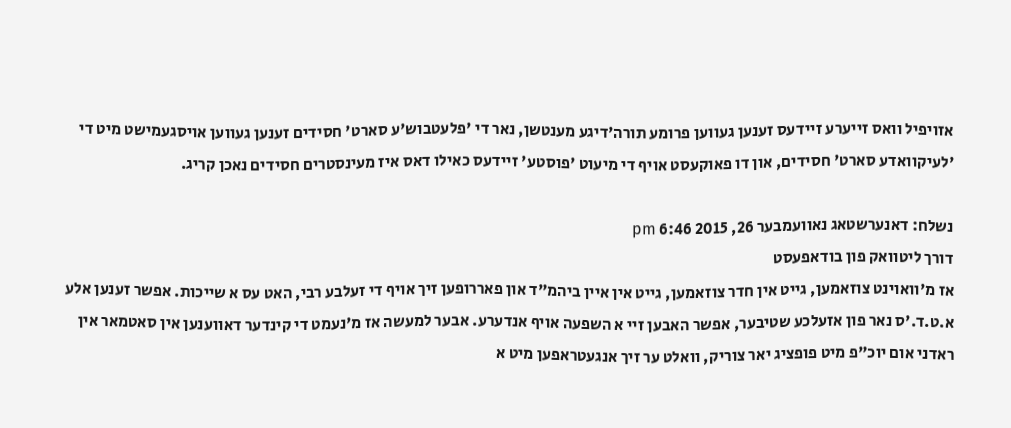אזויפיל וואס זייערע זיידעס זענען געווען פרומע תורה'דיגע מענטשן, נאר די 'פלעטבוש'ע סארט' חסידים זענען געווען אויסגעמישט מיט די 'לעיקוואדע סארט' חסידים, און דו פאוקעסט אויף די מיעוט 'פוסטע' זיידעס כאילו דאס איז מעינסטרים חסידים נאכן קריג.

נשלח: דאנערשטאג נאוועמבער 26, 2015 6:46 pm
דורך ליטוואק פון בודאפעסט
אז מ'וואוינט צוזאמען, גייט אין חדר צוזאמען, גייט אין איין ביהמ"ד און פאררופען זיך אויף די זעלבע רבי, האט עס א שייכות. אפשר זענען אלע א.ט.ד.'ס נאר פון אזעלכע שטיבער, אפשר האבען זיי א השפעה אויף אנדערע. אבער למעשה אז מ'נעמט די קינדער דאווענען אין סאטמאר אין ראדני אום יוכ"פ מיט פופציג יאר צוריק, וואלט ער זיך אנגעטראפען מיט א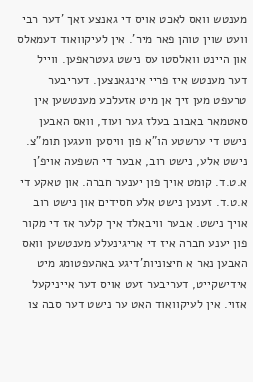מענטש וואס לאכט אויס די גאנצע זאך 'דער רבי וועט שוין טוהן פאר מיר'. אין לעיקוואוד דעמאלס און היינט וואלסטו עס נישט געטראפען. ווייל דער מענטש איז פריי אינגאנצען. דעריבער טרעפט מען זיך אן מיט אזעלכע מענטשען אין סאטמאר באבוב בעלז גער ועוד, וואס האבען נישט די ערשטע הו"א פון וויסען וועגען תומ"צ. נישט אלע, נישט רוב, אבער די השפעה אויפ'ן א.ט.ד. קומט אויך פון יענער חברה. און טאקע די א.ט.ד. זענען נישט אלע חסידים און נישט רוב אויך נישט. אבער וויבאלד איך קלער אז די מקור פון יענע חברה איז די אריגינעלע מענטשען וואס האבען נאר א חיצוניות'דיגע באהעפטומג מיט אידישקייט, דעריבער זעט אויס דער אייניקעל אזוי. אין לעיקוואוד האט ער נישט דער סבה צו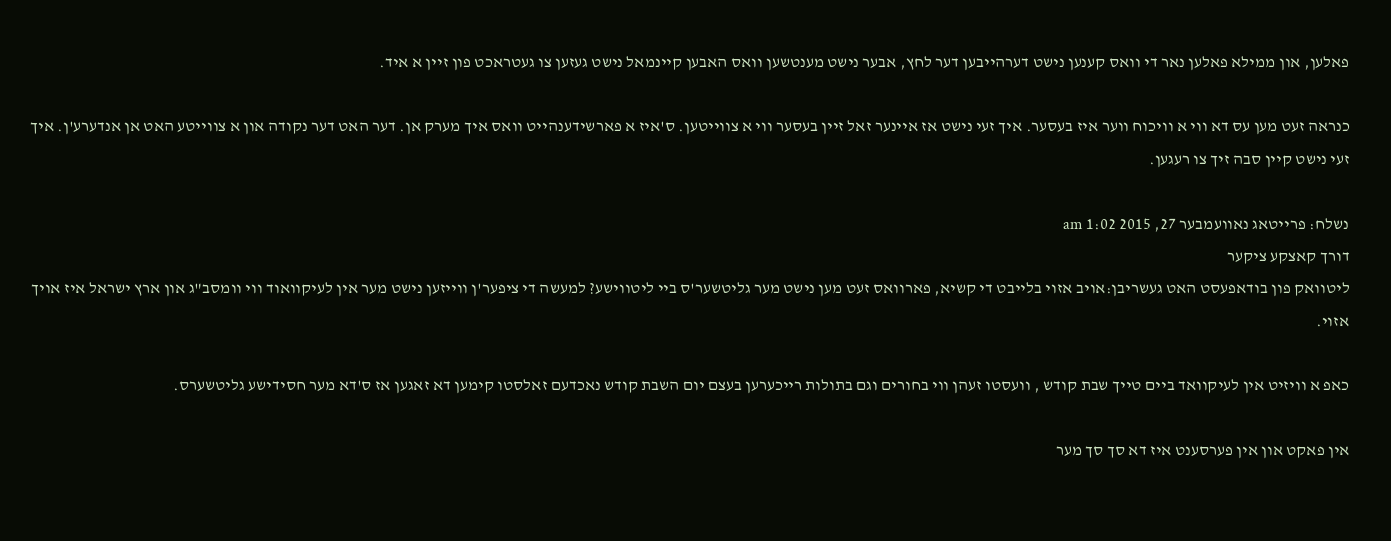פאלען, און ממילא פאלען נאר די וואס קענען נישט דערהייבען דער לחץ, אבער נישט מענטשען וואס האבען קיינמאל נישט געזען צו געטראכט פון זיין א איד.

כנראה זעט מען עס דא ווי א וויכוח ווער איז בעסער. איך זעי נישט אז איינער זאל זיין בעסער ווי א צווייטען. ס'איז א פארשידענהייט וואס איך מערק אן. דער האט דער נקודה און א צווייטע האט אן אנדערע'ן. איך זעי נישט קיין סבה זיך צו רעגען.

נשלח: פרייטאג נאוועמבער 27, 2015 1:02 am
דורך קאצקע ציקער
ליטוואק פון בודאפעסט האט געשריבן:אויב אזוי בלייבט די קשיא, פארוואס זעט מען נישט מער גליטשער'ס ביי ליטווישע? למעשה די ציפער'ן ווייזען נישט מער אין לעיקוואוד ווי וומסב"ג און ארץ ישראל איז אויך אזוי.

כאפ א וויזיט אין לעיקוואד ביים טייך שבת קודש , וועסטו זעהן ווי בחורים וגם בתולות רייכערען בעצם יום השבת קודש נאכדעם זאלסטו קימען דא זאגען אז ס'דא מער חסידישע גליטשערס.

אין פאקט און אין פערסענט איז דא סך סך מער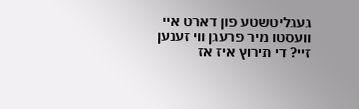געגליטשטע פון דארט איי וועסטו מיר פרעגן ווי זענען זיי? די תירוץ איז אז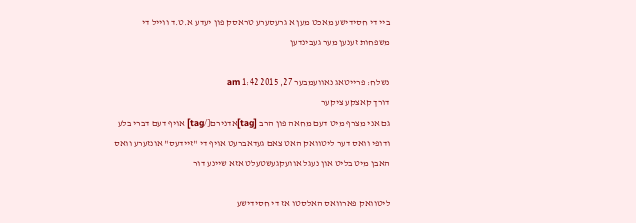ביי די חסידישע מאכט מען א גרעסערע טראסק פון יעדע א.ט.ד ווייל די משפחות זענען מער געבינדען

נשלח: פרייטאג נאוועמבער 27, 2015 1:42 am
דורך קאצקע ציקער
גם אני מצרף מיט דעם מחאה פון הרב [tag]אדנירם[/tag] אויף דעם דברי בלע ודופי וואס דער ליטוואק האט צאם געדאברעט אויף די "זיידעס" אונזערע וואס האבן מיט בליט און נעגל אוועקגעשטעלט אזא שיינע דור

ליטוואק פארוואס האלסטו אז די חסידישע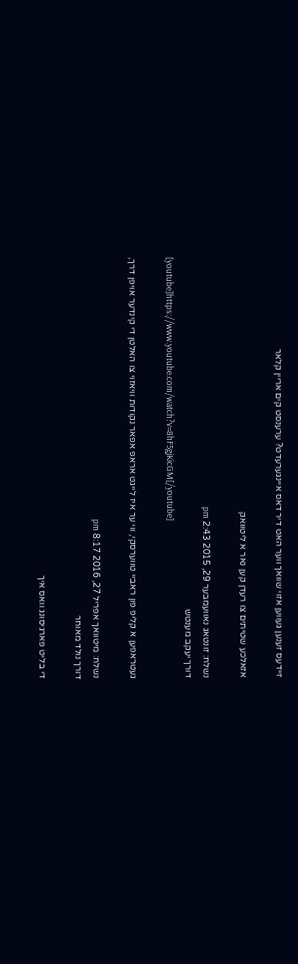זיידעס זענען געווען אזוי שוואך ווער האט דיר דאס איינגערעדט? ערענסט קים אריין קלאר

אזאלכע שטיתים צו רעדן קען נאר א ליטוואק

נשלח: זונטאג נאוועמבער 29, 2015 2:43 pm
דורך יעקב מענטש
[youtube]https://www.youtube.com/watch?v=8hF5gjKicGM[/youtube]

געטראפען א קליפ פון ראביי טווערסקי, ווי ער איז לייגט אראפ אפאר נקודות וויאזוי צו האלטן די קינדער אויפן דרך,

נשלח: מיטוואך אפריל 27, 2016 8:17 pm
דורך נולד מאוחר

די בליט פארגיסונג וואס איך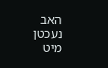האב נעכטן מיט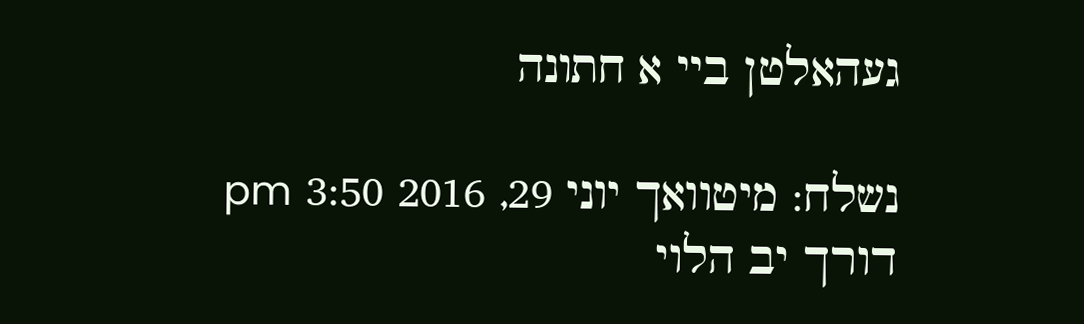געהאלטן ביי א חתונה

נשלח: מיטוואך יוני 29, 2016 3:50 pm
דורך יב הלוי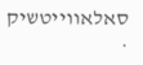סאלאווייטשיק
.